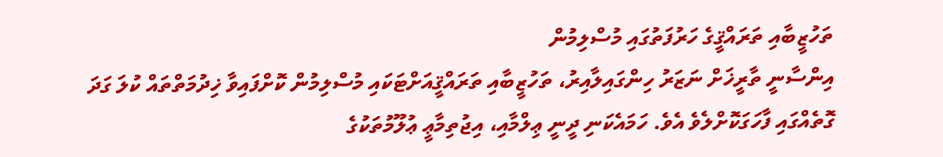ތަހުޒީބާއި ތަރައްޤީގެ ހަރުފަތުގައި މުސްލިމުން
އިންސާނީ ތާރީޚަށް ނަޒަރު ހިންގައިލާއިރު، ތަހުޒީބާއި ތަރައްޤީއަށްޓަކައި މުސްލިމުން ކޮށްފައިވާ ޚިދުމަތްތައް ކުލަ ގަދަ ގޮތެއްގައި ފާހަގަކޮށްލެވެ އެވެ. ހަމައެކަނި ދީނީ ޢިލްމާއި، އިޖުތިމާޢީ ޢުލޫމުތަކުގެ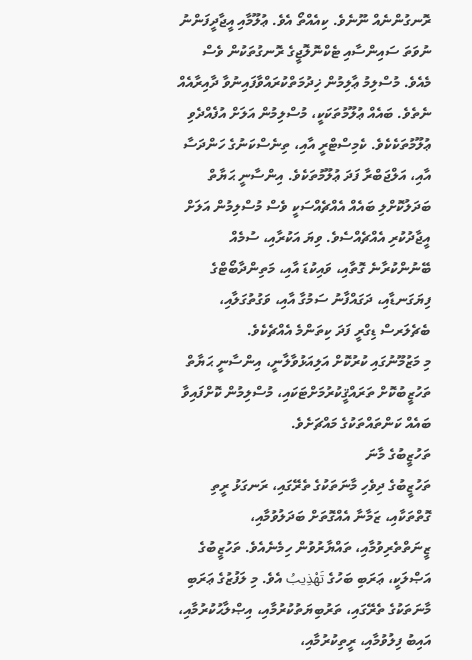ރޮނގުންނެއް ނޫނެވެ. ކިއެއްތޯ އެވެ. ޢުލޫމާއި އީޖާދީފަންނު ނުވަތަ ސައިންސާއި ޓެކްނޮލޮޖީގެ ރޮނގުތަކުން ވެސް މެއެވެ. މުސްލިމު ޢާލިމުން ޚިދުމަތްކުރައްވާފައިނުވާ ދާއިރާއެއް ނެތެވެ. ބައެއް ޢުލޫމުތަކަކީ، މުސްލިމުން އަލަށް އުފެއްދެވި ޢުލޫމުތަކެކެވެ. ކެމިސްޓްރީ އާއި، ތިނެސްކަނުގެ ހަންދަސާ އާއި، އަލްޖަބްރާ ފަދަ ޢުލޫމުތަކެވެ. އިންސާނީ ޙަޔާތް ބަދަލުކޮށްލި ބައެއް އެއްޗެއްސަކީ ވެސް މުސްލިމުން އަލަށް އީޖާދުކުރި އެއްޗެއްސެވެ. ވިޔަ އަކުރާއި، ސުމެއް ބޭނުންކުރާނެ ގޮތާއި، ވައިކުޑަ އާއި، މަތިންދާބޯޓްގެ ފިޔަގަނޑާއި، ދަގައްފާނު ސަމުގާ އާއި، ވަގުތުގަލާއި، ބެޗެލަރސް ޑިގްރީ ފަދަ ކިތަންމެ އެއްޗެކެވެ.
މި މަޒުމޫނުގައި ކުރުކޮށް އަލިއަޅުވާލާނީ، އިންސާނީ ޙަޔާތް ތަހުޒީބުކޮށް ތަރައްޤީކުރުމަށްޓަކައި، މުސްލިމުން ކޮށްފައިވާ ބައެއް ކަންތައްތަކުގެ މައްޗަށެވެ.
ތަހުޒީބުގެ މާނަ
ތަހުޒީބުގެ ދިވެހި މާނަތަކުގެ ތެރޭގައި، ރަނގަޅު ރީތި ގޮތްތަކާއި، ޒަމާނާ އެއްގޮތަށް ބަދަލުވުމާއި، ޒީނަތްތެރިވުމާއި، ތައްޔާރުވުން ހިމެނެއެވެ. ތަހުޒީބުގެ އަޞްލަކީ، ޢަރަބި ބަހުގެ تَهْذِيبُ އެވެ. މި ލަފުޒުގެ ޢަރަބި މާނަތަކުގެ ތެރޭގައި، ތަރުބިޔަތުކުރުމާއި، އިޞްލާޙުކުރުމާއި، އައިބު ފިލުވުމާއި، ރީތިކުރުމާއި،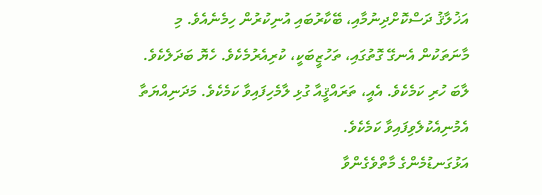އަޚުލާޤު ދަސްކޮށްދިނުމާއި، ބޭކާރުބައި އުނިކުރުން ހިމެނެއެވެ. މި މާނަތަކުން އެނގޭ ގޮތުގައި، ތަހުޒީބަކީ، ކުރިއެރުމެކެވެ. ހެޔޮ ބަދަލެކެވެ. ލާބަ ހުރި ކަމެކެވެ. އެއީ، ތަރައްޤީއާ ގުޅި ލާމެހިފައިވާ ކަމެކެވެ. މަދަނިއްޔަތާ އެމުނިއެކުލެވިފައިވާ ކަމެކެވެ.
އަޅުގަނޑުމެންގެ މާތްވެގެންވާ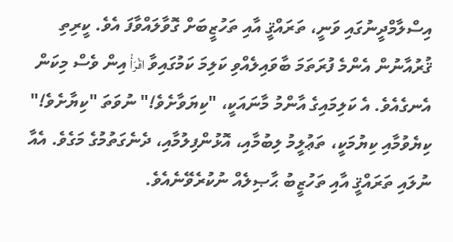އިސްލާމްދީނުގައި ވަނީ، ތަރައްޤީ އާއި ތަހުޒީބަށް ގޮވާލައްވާފަ އެވެ. ކީރިތި ޤުރުއާނުން އެންމެ ފުރަތަމަ ބާވައިލެއްވި ކަލިމަ ކަމުގައިވާ اقْرَأْ އިން ވެސް މިކަން އެނގެއެވެ. އެ ކަލިމައިގެ އާންމު މާނައަކީ، "ކިޔަވާށެވެ!" ނުވަތަ "ކިޔާށެވެ!" ކިޔެވުމާއި ކިޔުމަކީ، ތަޢުލީމު ލިބުމާއި، އޮޅުންފިލުމާއި، ދެނެގަތުމުގެ މަގެވެ. އެއާ ނުލައި ތަރައްޤީ އާއި ތަހުޒީބު ޙާޞިލެއް ނުކުރެވޭނެއެވެ.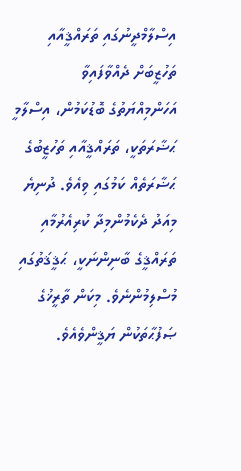އިސްލާމްދީނުގައި ތަރައްޤީއާއި ތަހުޒީބަށް ދެއްވާފައިވާ އަހަންމިއްޔަތުގެ ބޮޑުކަމުން، އިސްލާމީ ޙަޟާރަތަކީ، ތަރައްޤީއާއި ތަހުޒީބުގެ ޙަޟާރަތެއް ކަމުގައި ވިއެވެ. ދުނިޔެ މިއަދު ދެކެމުންމިދާ ކުރިއެރުމާއި ތަރައްޤީގެ ބާނިންނަކީ، ޙަޤީޤަތުގައި މުސްލިމުންނެވެ. މިކަން ތާރީޚުގެ ޞަފުޙާތަކުން ޔަޤީންވެއެވެ.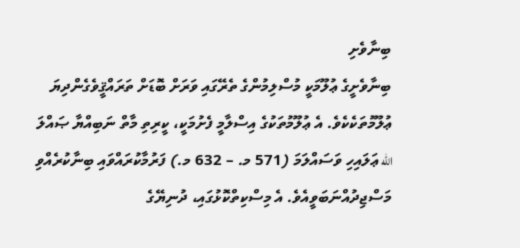ބިނާވެށި
ބިނާވެށީގެ ޢުލޫމަކީ މުސްލިމުންގެ ތެރޭގައި ވަރަށް ބޮޑަށް ތަރައްޤީވެގެންދިޔަ ޢުލޫމުތަކެކެވެ. އެ ޢުލޫމުތަކުގެ އިސްލާމީ ފެށުމަކީ، ކީރިތި މާތް ނަބިއްޔާ ޞައްލަ الله ޢަލައިހި ވަސައްލަމަ (571 މ. – 632 މ.) ފަރުމާކުރައްވައި ބިނާކުރެއްވި މަސްޖިދުއްނަބަވީއެވެ. އެ މިސްކިތްކޮޅުގައި، ދުނިޔޭގެ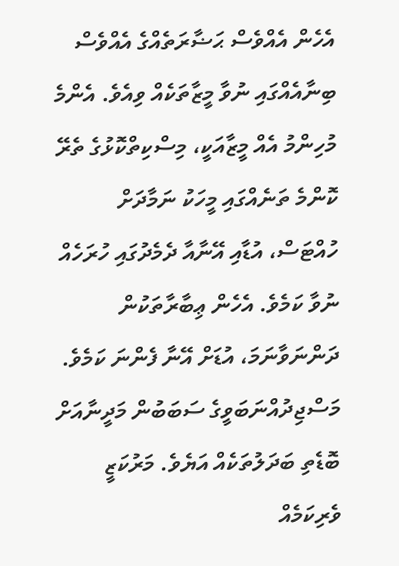އެހެން އެއްވެސް ޙަޟާރަތެއްގެ އެއްވެސް ބިނާއެއްގައި ނުވާ މީޒާތަކެއް ވިއެވެ. އެންމެ މުހިންމު އެއް މީޒާއަކީ، މިސްކިތްކޮޅުގެ ތެރޭ ކޮންމެ ތަނެއްގައި މީހަކު ނަމާދަށް ހުއްޓަސް، އުޑާއި އޭނާއާ ދެމެދުގައި ހުރަހެއް ނުވާ ކަމެވެ. އެހެން ޢިބާރާތަކުން ދަންނަވާނަމަ، އުޑަށް އޭނާ ފެންނަ ކަމެވެ.
މަސްޖިދުއްނަބަވީގެ ސަބަބުން މަދީނާއަށް ބޮޑެތި ބަދަލުތަކެއް އަޔެވެ. މަރުކަޒީ ވެރިކަމެއް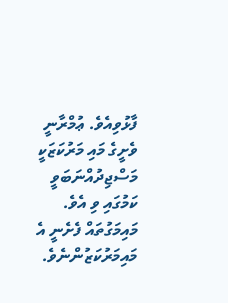ފާޅުވިއެވެ. ޢުމްރާނީ ވެށީގެ މައި މަރުކަޒަކީ މަސްޖިދުއްނަބަވީ ކަމުގައި ވި އެވެ. މައިމަގުތައް ފެށެނީ އެ މައިމަރުކަޒުންނެވެ.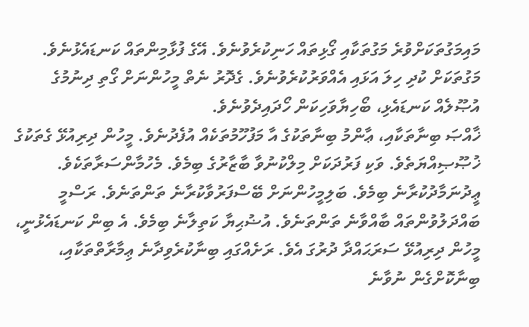މައިމަގުތަކަށްވުރެ މަގުތަކާއި ގޯޅިތައް ހަނިކުރެވުނެވެ. އޭގެ ފުޅާމިންތައް ކަނޑައެޅުނެވެ. މަގުތަކަށް ކުދި ހިލަ އަޅައި އެއްވަރުކުރެވުނެވެ. ގެދޮރު ނެތް މީހުންނަށް ގޯތި ދިނުމުގެ އުޞޫލެއް ކަނޑައެޅި، ބޯހިޔާވަހިކަން ހޯދައިދެވުނެވެ.
ޚާއްޞަ ބިނާތަކާއި، ޢާންމު ބިނާތަކުގެ އާ މަފުހޫމުތަކެއް އުފެދުނެވެ. މީހުން ދިރިއުޅޭ ގެތަކުގެ ޚުޞޫޞިއްޔަތެވެ. ވަކި ފަރުދަކަށް މިލްކުނުވާ ބާޒާރުގެ ބިމެވެ. މެހުމާންސަރާތަކެވެ. ޢީދުނަމާދުކުރާނެ ބިމެވެ. ބަލިމީހުންނަށް ބޭސްފަރުވާކުރާނެ ތަންތަނެވެ. ރަސްމީ ބައްދަލުވުންތައް ބާއްވާނެ ތަންތަނެވެ. އުޟުޙިޔާ ކަތިލާނެ ބިމެވެ. އެ ބިން ކަނޑައެޅުނީ، މީހުން ދިރިއުޅޭ ސަރަޙައްދާ ދުރުގަ އެވެ. ރަށެއްގައި ބިނާކުރެވިދާނެ ޢިމާރާތްތަކާއި، ބިނާކޮށްގެން ނުވާނެ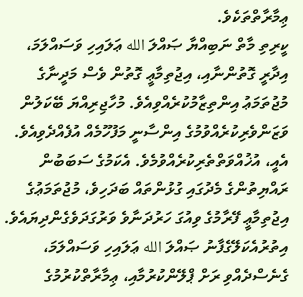ޢިމާރާތްތަކެވެ.
ކީރިތި މާތް ނަބިއްޔާ ޞައްލަ الله ޢަލައިހި ވަސައްލަމަ، އިދާރީ ގޮތުންނާއި، އިޖުތިމާޢީ ގޮތުން ވެސް މަދީނާގެ މުޖުތަމަޢު އިންތިޒާމުކުރެއްވިއެވެ. މުހާޖިރިއްޔަ ބޭކަލުން ވަޒަންވެރިކުރެއްވުމުގެ އިންސާނީ މަފުހޫމެއް އުފެއްދެވިއެވެ. އެއީ، އުޚުއްވަތްތެރިކުރެއްވުމެވެ. އެކަމުގެ ސަބަބުން ރައްޔިތުންގެ މެދުގައި ގުޅުންތައް ބަދަހިވެ، މުޖުތަމަޢުގެ އިޖުތިމާޢީ ފޭރާމުގެ ވިއުގަ ހަރުދަނާވެ ވަރުގަދަވެގެންދިޔައެވެ.
އިތުރުއެކަލޭގެފާނު ޞައްލަ الله ޢަލައިހި ވަސައްލަމަ، ގެނެސްދެއްވި ރަށް ޕްލޭންކުރުމާއި، ޢިމާރާތްކުރުމުގެ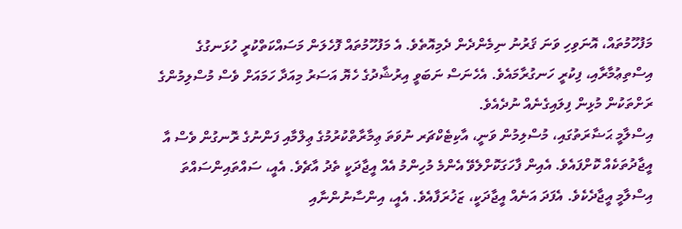މަފުހޫމުތައް، އޮނަވިހި ވަނަ ޤަރުނު ނިމެންދެން ދެމިއޮތެވެ. އެ މަފުހޫމުތައް ފޮހެލަން މަސައްކަތްކުރީ ހުޅަނގުގެ އިސްތިޢުމާރާއި، ފިކުރީ ހަނގުރާމައެވެ. އެހެނަސް ނަބަވީ އިރުޝާދުގެ ހެޔޮ އަސަރު މިއަދާ ހަމައަށް ވެސް މުސްލިމުންގެ ރަށްތަކުން މުޅިން ފިލައިގެނެއް ނުދެއެވެ.
އިސްލާމީ ޙަޟާރަތުގައި، މުސްލިމުން ވަނީ، އާކިޓެކްޗަރ ނުވަތަ ޢިމާރާތްކުރުމުގެ ޢިލްމާއި ފަންނުގެ ރޮނގުން ވެސް އާ އީޖާދުތަކެއް ކޮށްފައެވެ. އެއިން ފާހަގަކޮށްލެވޭ އެންމެ މުހިންމު އެއް އީޖާދަކީ ތެދު އާޗެވެ. އެއީ، ސައްތައިންސައްތަ އިސްލާމީ އީޖާދެކެވެ. އެފަދަ އަނެއް އީޖާދަކީ، ޒަޚުރަފާއެވެ. އެއީ، އިންސާނުންނާއި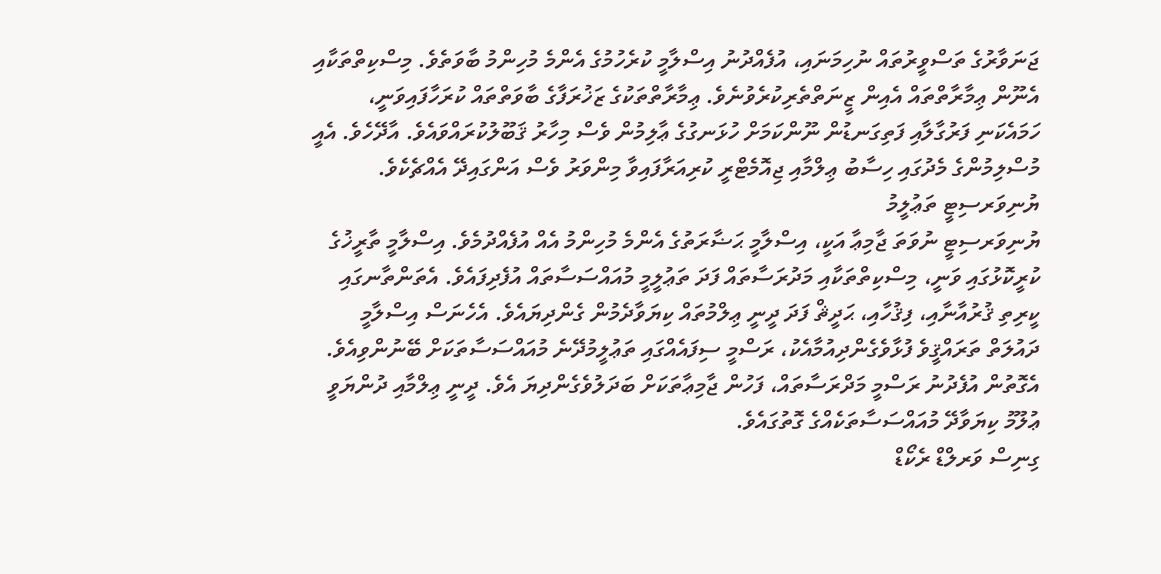ޖަނަވާރުގެ ތަސްވީރުތައް ނުހިމަނައި، އުފެއްދުނު އިސްލާމީ ކުރެހުމުގެ އެންމެ މުހިންމު ބާވަތެވެ. މިސްކިތްތަކާއި އެނޫން ޢިމާރާތްތައް އެއިން ޒީނަތްތެރިކުރެވުނެވެ. ޢިމާރާތްތަކުގެ ޒަޚުރަފާގެ ބާވަތްތައް ކުރަހާފައިވަނީ، ހަމައެކަނި ފަރުގާލާއި ފަތިގަނޑުން ނޫންކަމަށް ހުޅަނގުގެ ޢާލިމުން ވެސް މިހާރު ޤަބޫލުކުރައްވައެވެ. އާދޭހެވެ. އެއީ މުސްލިމުންގެ މެދުގައި ހިސާބު ޢިލްމާއި ޖިއޮމެޓްރީ ކުރިއަރާފައިވާ މިންވަރު ވެސް އަންގައިދޭ އެއްޗެކެވެ.
ޔުނިވަރސިޓީ ތަޢުލީމު
ޔުނިވަރސިޓީ ނުވަތަ ޖާމިޢާ އަކީ، އިސްލާމީ ޙަޟާރަތުގެ އެންމެ މުހިންމު އެއް އުފެއްދުމެވެ. އިސްލާމީ ތާރީޚުގެ ކުރީކޮޅުގައި ވަނީ، މިސްކިތްތަކާއި މަދުރަސާތައް ފަދަ ތަޢުލީމީ މުއައްސަސާތައް އުފެދިފައެވެ. އެތަންތާނގައި ކީރިތި ޤުރުއާނާއި، ފިޤުހާއި، ޙަދީޘް ފަދަ ދީނީ ޢިލްމުތައް ކިޔަވާދެމުން ގެންދިޔައެވެ. އެހެނަސް އިސްލާމީ ދައުލަތް ތަރައްޤީވެ ފުޅާވެގެންދިއުމާއެކު، ރަސްމީ ސިފައެއްގައި ތަޢުލީމުދޭނެ މުއައްސަސާތަކަށް ބޭނުންވިއެވެ. އެގޮތުން އުފެދުނު ރަސްމީ މަދްރަސާތައް، ފަހުން ޖާމިޢާތަކަށް ބަދަލުވެގެންދިޔަ އެވެ. ދީނީ ޢިލްމާއި ދުންޔަވީ ޢުލޫމު ކިޔަވާދޭ މުއައްސަސާތަކެއްގެ ގޮތުގައެވެ.
ގިނިސް ވަރލްޑް ރެކޯޑް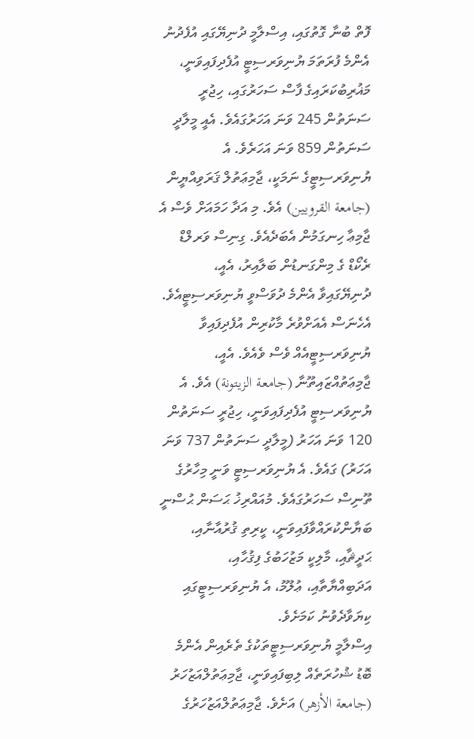ފޮތް ބުނާ ގޮތުގައި، އިސްލާމީ ދުނިޔޭގައި އުފެދުނު އެންމެ ފުރަތަމަ ޔުނިވަރސިޓީ އުފެދިފައިވަނީ، މަޣުރިބުކަރައިގެ ފާސް ސަހަރުގައި، ހިޖުރީ ސަނަތުން 245 ވަނަ އަހަރުގައެވެ. އެއީ މީލާދީ ސަނަތުން 859 ވަނަ އަހަރެވެ. އެ ޔުނިވަރސިޓީގެ ނަމަކީ، ޖާމިޢަތުލް ޤަރަވިއްޔީން (جامعة القرويين) އެވެ. މި އަދާ ހަމައަށް ވެސް އެ ޖާމިޢާ ހިނގަމުން އެބަދެއެވެ. ގިނިސް ވަރލްޑް ރެކޯޑް ގެ މިންގަނޑުން ބަލާއިރު، އެއީ، ދުނިޔޭގައިވާ އެންމެ ދުވަސްވީ ޔުނިވަރސިޓީއެވެ.
އެހެނަސް އެއަށްވުރެ މާކުރިން އުފެދިފައިވާ ޔުނިވަރސިޓީއެއް ވެސް ވެއެވެ. އެއީ، ޖާމިޢަތުއްޒައިތޫނާ (جامعة الزيتونة) އެވެ. އެ ޔުނިވަރސިޓީ އުފެދިފައިވަނީ، ހިޖުރީ ސަނަތުން 120 ވަނަ އަހަރު (މީލާދީ ސަނަތުން 737 ވަނަ އަހަރު) ގައެވެ. އެ ޔުނިވަރސިޓީ ވަނީ މިހާރުގެ ތޫނިސް ސަހަރުގައެވެ. މުއައްރިޚު ޙަސަން ޙުސްނީ ބަޔާންކުރައްވާފައިވަނީ، ކީރިތި ޤުރުއާނާއި، ޙަދީޘާއި، މާލިކީ މަޒުހަބުގެ ފިޤުހާއި، އަދަބިއްޔާތާއި، ޢުލޫމު، އެ ޔުނިވަރސިޓީގައި ކިޔަވާދެވުނު ކަމަށެވެ.
އިސްލާމީ ޔުނިވަރސިޓީތަކުގެ ތެރެއިން އެންމެ ބޮޑު ޝުހުރަތެއް ލިބިފައިވަނީ، ޖާމިޢަތުލްއަޒުހަރު (جامعة الأزهر) އަށެވެ. ޖާމިޢަތުލްއަޒުހަރުގެ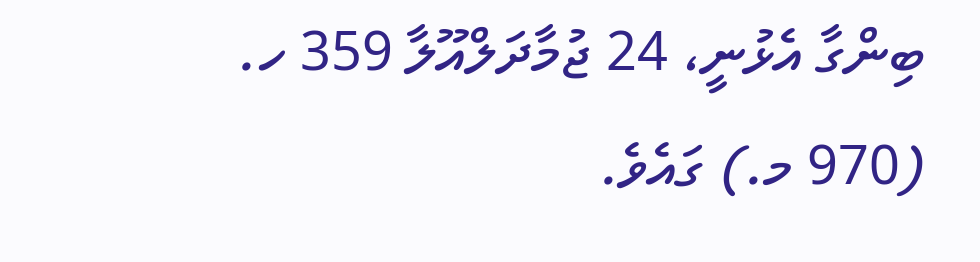ބިންގާ އެޅުނީ، 24 ޖުމާދަލްއޫލާ 359 ހ. (970 މ.) ގައެވެ.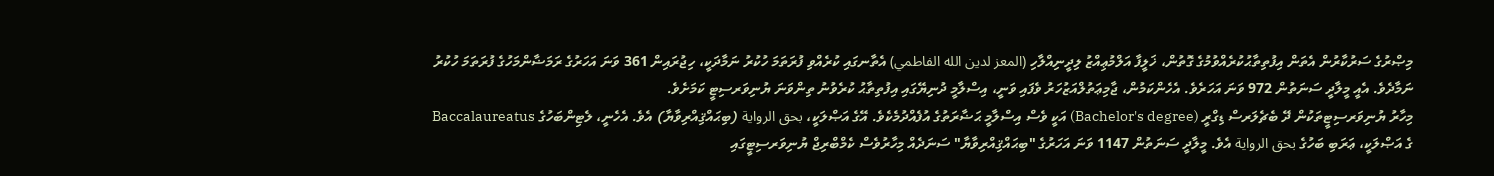މިޞްރުގެ ސަރުކާރުން އެތަން އިފުތިތާޙުކުރެއްވުމުގެ ގޮތުން، ޚަލީފާ އަލްމުޢިއްޒު ލިދީނިއްލާހި (المعز لدين الله الفاطمي) އެތާނގައި ކުރެއްވި ފުރަތަމަ ހުކުރު ނަމާދަކީ، ހިޖުރައިން 361 ވަނަ އަހަރުގެ ރަމަޟާންމަހުގެ ފުރަތަމަ ހުކުރު ނަމާދެވެ. އެއީ މީލާދީ ސަނަތުން 972 ވަނަ އަހަރެވެ. އެހެންކަމުން، ޖާމިޢަތުލްއަޒުހަރު ވެފައި ވަނީ، އިސްލާމީ ދުނިޔޭގައި އިފުތިތާޙު ކުރެވުނު ތިންވަނަ ޔުނިވަރސިޓީ ކަމަށެވެ.
މިހާރު ޔުނިވަރސިޓީތަކުން ދޭ ބެޗެލަރސް ޑިގްރީ (Bachelor's degree) އަކީ ވެސް އިސްލާމީ ޙަޟާރަތުގެ އުފެއްދުމެކެވެ. އޭގެ އަޞްލަކީ، بحق الرواية (ބިޙައްޤިއްރިވާޔާ) އެވެ. އެހެނީ، ލެޓިންބަހުގެ Baccalaureatus ގެ އަޞްލަކީ، ޢަރަބި ބަހުގެ بحق الرواية އެވެ. މީލާދީ ސަނަތުން 1147 ވަނަ އަހަރުގެ "ބިޙައްޤިއްރިވާޔާ" ސަނަދެއް މިހާރުވެސް ކެމްބްރިޖް ޔުނިވަރސިޓީގައި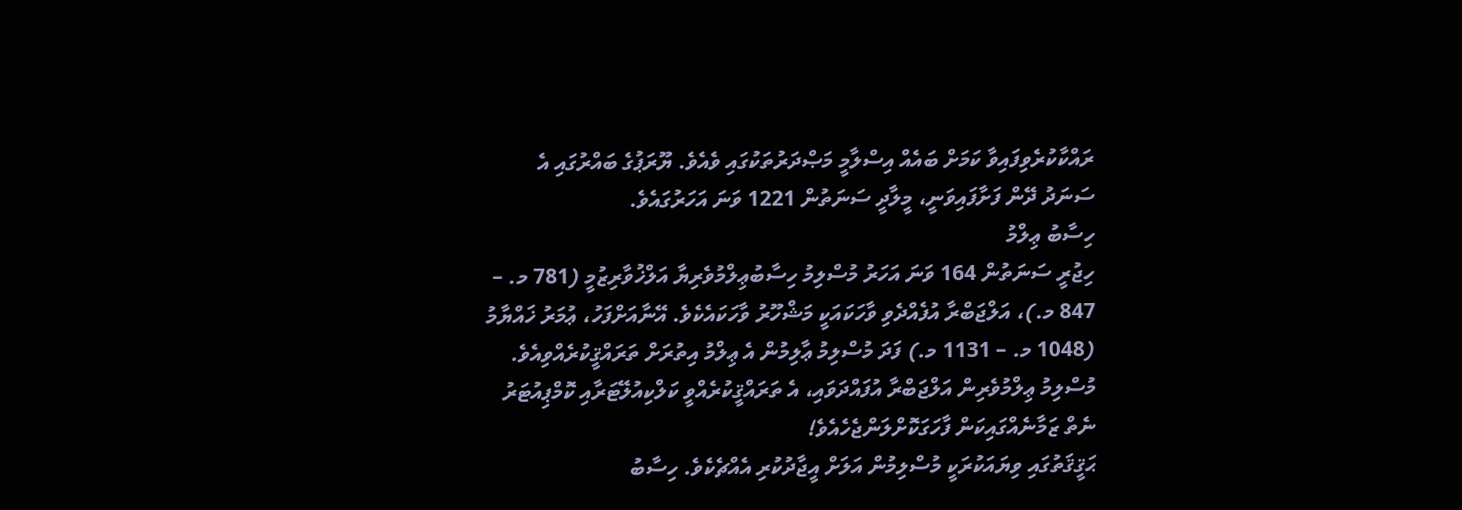ރައްކާކުރެވިފައިވާ ކަމަށް ބައެއް އިސްލާމީ މަޞްދަރުތަކުގައި ވެއެވެ. ޔޫރަޕުގެ ބައްރުގައި އެ ސަނަދު ދޭން ފަށާފައިވަނީ، މީލާދީ ސަނަތުން 1221 ވަނަ އަހަރުގައެވެ.
ހިސާބު ޢިލްމު
ހިޖުރީ ސަނަތުން 164 ވަނަ އަހަރު މުސްލިމު ހިސާބުޢިލްމުވެރިޔާ އަލްޚުވާރިޒުމީ (781 މ. – 847 މ.)، އަލްޖަބްރާ އުފެއްދެވި ވާހަކައަކީ މަޝްހޫރު ވާހަކައެކެވެ. އޭނާއަށްފަހު، ޢުމަރު ޚައްޔާމު (1048 މ. – 1131 މ.) ފަދަ މުސްލިމު ޢާލިމުން އެ ޢިލްމު އިތުރަށް ތަރައްޤީކުރެއްވިއެވެ. މުސްލިމު ޢިލްމުވެރިން އަލްޖަބްރާ އުފައްދަވައި، އެ ތަރައްޤީކުރެއްވީ ކަލްކިއުލޭޓަރާއި ކޮމްޕިއުޓަރު ނެތް ޒަމާނެއްގައިކަން ފާހަގަކޮށްލަންޖެހެއެވެ!
ޙަޤީޤަތުގައި ވިޔައަކުރަކީ މުސްލިމުން އަލަށް އީޖާދުކުރި އެއްޗެކެވެ. ހިސާބު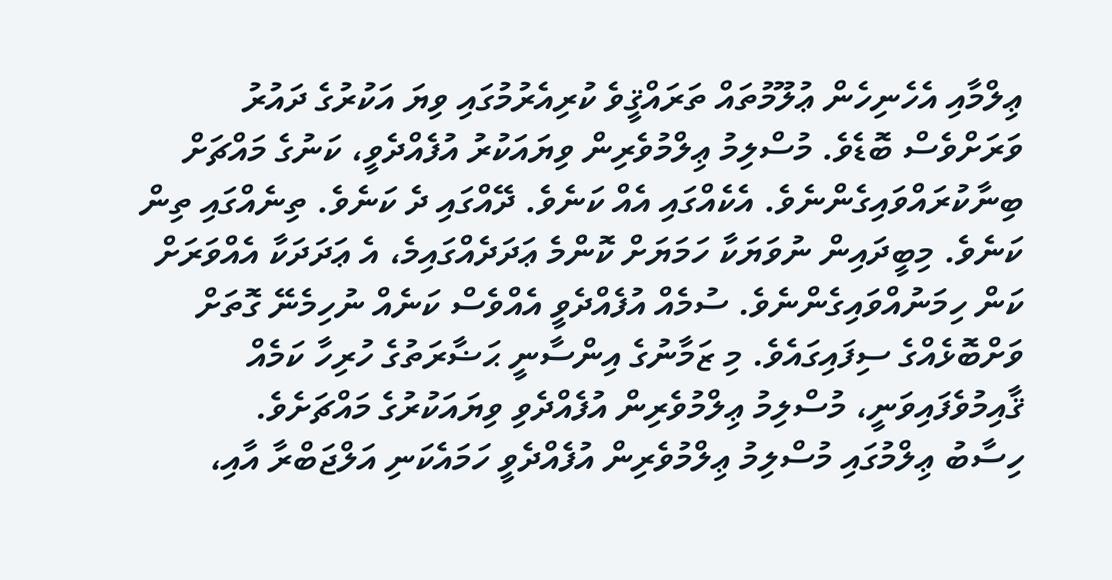ޢިލްމާއި އެހެނިހެން ޢުލޫމުތައް ތަރައްޤީވެ ކުރިއެރުމުގައި ވިޔަ އަކުރުގެ ދައުރު ވަރަށްވެސް ބޮޑެވެ. މުސްލިމު ޢިލްމުވެރިން ވިޔައަކުރު އުފެއްދެވީ، ކަނުގެ މައްޗަށް ބިނާކުރައްވައިގެންނެވެ. އެކެއްގައި އެއް ކަނެވެ. ދޭއްގައި ދެ ކަނެވެ. ތިނެއްގައި ތިން ކަނެވެ. މިބީދައިން ނުވަޔަކާ ހަމަޔަށް ކޮންމެ ޢަދަދެއްގައިމެ، އެ ޢަދަދަކާ އެއްވަރަށް ކަން ހިމަނުއްވައިގެންނެވެ. ސުމެއް އުފެއްދެވީ އެއްވެސް ކަނެއް ނުހިމެނޭ ގޮތަށް ވަށްބޮޅެއްގެ ސިފައިގައެވެ. މި ޒަމާނުގެ އިންސާނީ ޙަޟާރަތުގެ ހުރިހާ ކަމެއް ޤާއިމުވެފައިވަނީ، މުސްލިމު ޢިލްމުވެރިން އުފެއްދެވި ވިޔައަކުރުގެ މައްޗަށެވެ.
ހިސާބު ޢިލްމުގައި މުސްލިމު ޢިލްމުވެރިން އުފެއްދެވީ ހަމައެކަނި އަލްޖަބްރާ އާއި،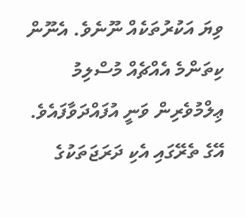ވިޔަ އަކުރުތަކެއް ނޫނެވެ. އެނޫން ކިތަންމެ އެއްޗެއް މުސްލިމު ޢިލްމުވެރިން ވަނީ އުފައްދަވާފައެވެ. އޭގެ ތެރޭގައި އެކި ދަރަޖަތަކުގެ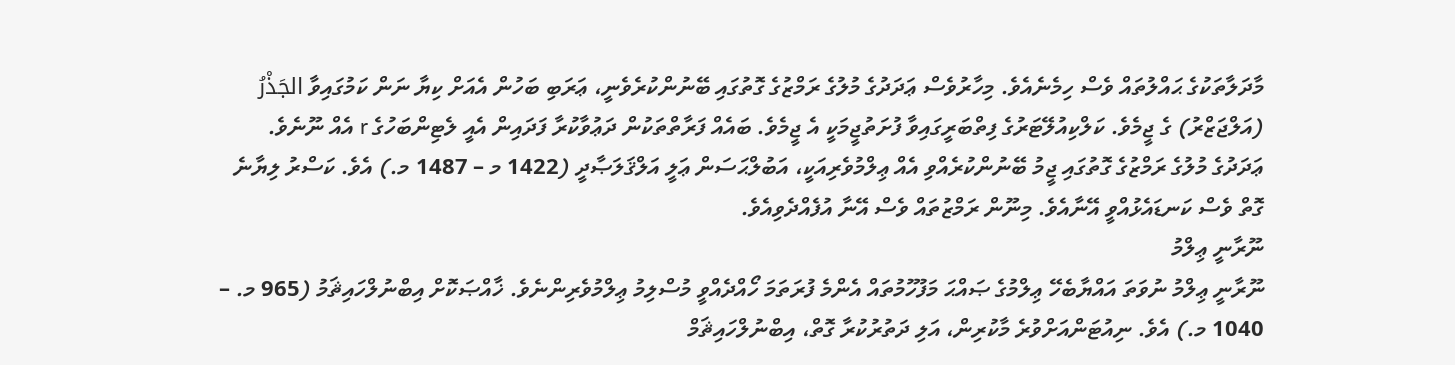މާދަލާތަކުގެ ޙައްލުތައް ވެސް ހިމެނެއެވެ. މިހާރުވެސް ޢަދަދުގެ މުލުގެ ރަމްޒުގެ ގޮތުގައި ބޭނުންކުރެވެނީ، ޢަރަބި ބަހުން އެއަށް ކިޔާ ނަން ކަމުގައިވާ الجَذْرُ (އަލްޖަޒްރު) ގެ ޖީމެވެ. ކަލްކިއުލޭޓަރުގެ ފިތްބަރީގައިވާ ފުށަތުޖީމަކީ އެ ޖީމެވެ. ބައެއް ފަރާތްތަކުން ދަޢުވާކުރާ ފަދައިން އެއީ ލެޓިންބަހުގެ r އެއް ނޫނެވެ.
ޢަދަދުގެ މުލުގެ ރަމްޒުގެ ގޮތުގައި ޖީމު ބޭނުންކުރެއްވި އެއް ޢިލްމުވެރިއަކީ، އަބުލްޙަސަން ޢަލީ އަލްޤަލަޞާދީ (1422 މ – 1487 މ.) އެވެ. ކަސްރު ލިޔާނެ ގޮތް ވެސް ކަނޑައެޅުއްވީ އޭނާއެވެ. މިނޫން ރަމްޒުތައް ވެސް އޭނާ އުފެއްދެވިއެވެ.
ނޫރާނީ ޢިލްމު
ނޫރާނީ ޢިލްމު ނުވަތަ އައްޔާބެހޭ ޢިލްމުގެ ޞައްޙަ މަފުހޫމުތައް އެންމެ ފުރަތަމަ ހޯއްދެއްވީ މުސްލިމު ޢިލްމުވެރިންނެވެ. ޚާއްޞަކޮށް އިބްނުލްހައިޘަމު (965 މ. – 1040 މ.) އެވެ. ނިއުޓަންއަށްވުރެ މާކުރިން، އަލި ދަތުރުކުރާ ގޮތް، އިބްނުލްހައިޘަމް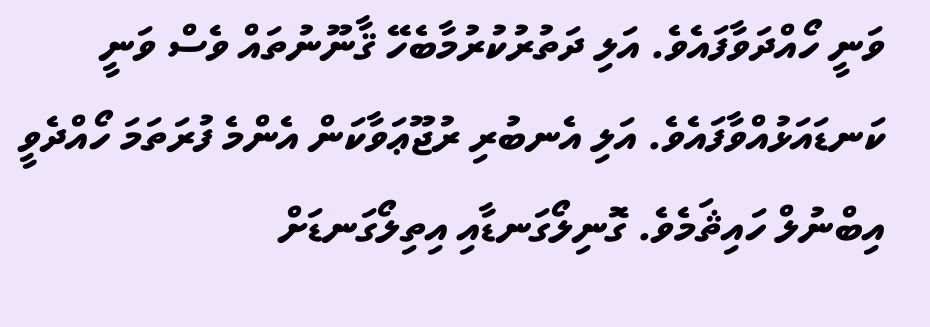ވަނީ ހޯއްދަވާފައެވެ. އަލި ދަތުރުކުރުމާބެހޭ ޤާނޫނުތައް ވެސް ވަނީ ކަނޑައަޅުއްވާފައެވެ. އަލި އެނބުރި ރުޖޫޢަވާކަން އެންމެ ފުރަތަމަ ހޯއްދެވީ އިބްނުލް ހައިޘަމެވެ. ގޮނިލޯގަނޑާއި އިތިލޯގަނޑަށް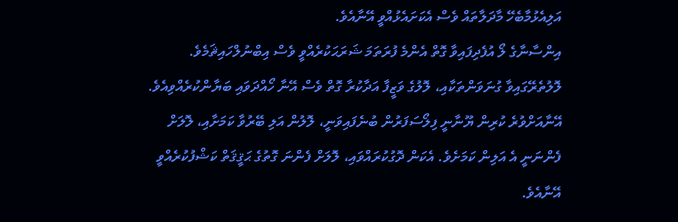އަލިއެޅުމާބެހޭ މާދަލާތައް ވެސް އެކަށައެޅުއްވީ އޭނާއެވެ.
އިންސާނާގެ ލޯ އުފެދިފައިވާ ގޮތް އެންމެ ފުރަތަމަ ޝަރަޙަކުރެއްވީ ވެސް އިބްނުލްހައިޘަމެވެ. ލޮލުތެރޭގައިވާ ގުނަވަންތަކާއި، ލޮލުގެ ވަޒީފާ އަދާކުރާ ގޮތް ވެސް އޭނާ ހޯއްދަވައި ބަޔާންކުރެއްވިއެވެ. އޭނާއަށްވުރެ ކުރިން ޔޫނާނީ ފިލޯސަފަރުން ބުނެފައިވަނީ، ލޮލުން އަލި ބޭރުވާ ކަމަށާއި، ލޮލަށް ފެންނަނީ އެ އަލިން ކަމަށެވެ. އެކަން ދޮގުކުރައްވައި، ލޮލަށް ފެންނަ ގޮތުގެ ޙަޤީޤަތް ކަޝްފުކުރެއްވީ އޭނާއެވެ.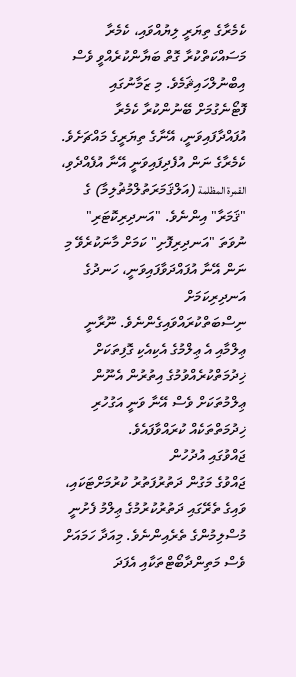ކެމެރާގެ ތިޔަރީ ލިޔުއްވައި، ކެމެރާ މަސައްކަތްކުރާ ގޮތް ބަޔާންކުރެއްވީ ވެސް އިބްނުލްހައިޘަމެވެ. މި ޒަމާނުގައި ފޮޓޯނެގުމަށް ބޭނުންކުރާ ކެމެރާ އުފައްދާފައިވަނީ، އޭނާގެ ތިޔަރީގެ މައްޗަށެވެ. ކެމެރާގެ ނަން އުފެދިފައިވަނީ އޭނާ އުފެއްދެވި، القمرة المظلمة (އަލްޤަމަރަތުލްމުޡުލިމާ) ގެ "ޤަމަރާ" އިންނެވެ. "އަނދިރިކޮޓަރި" ނުވަތަ "އަނދިރިފޮށި" ކަމަށް މާނަކުރެވޭ މި ނަން އޭނާ އުފައްދަވާފައިވަނީ، ހަނދުގެ އަނދިރިކަމަށް ނިސްބަތްކުރައްވައިގެންނެވެ. ނޫރާނީ ޢިލްމާއި އެ ޢިލްމުގެ އެކިއެކި ގޮފިތަކަށް ޚިދުމަތްކުރެއްވުމުގެ އިތުރުން އެނޫން ޢިލްމުތަކަށް ވެސް އޭނާ ވަނީ އަގުހުރި ޚިދުމަތްތަކެއް ކުރައްވާފައެވެ.
ޖައްވުގައި އުދުހުން
ޖައްވުގެ މަގުން ދަތުރުފަތުރު ކުރުމަށްޓަކައި، ވައިގެ ތެރޭގައި ދަތުރުކުރުމުގެ ޢިލްމު ފެށުނީ މުސްލިމުންގެ ތެރެއިންނެވެ. މިއަދާ ހަމައަށް ވެސް މަތިންދާބޯޓްތަކާއި އެފަދަ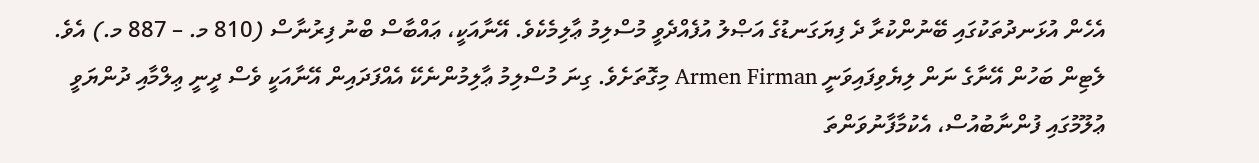އެހެން އުޅަނދުތަކުގައި ބޭނުންކުރާ ދެ ފިޔަގަނޑުގެ އަޞްލު އުފެއްދެވީ މުސްލިމު ޢާލިމެކެވެ. އޭނާއަކީ، ޢައްބާސް ބްނު ފިރުނާސް (810 މ. – 887 މ.) އެވެ. ލެޓިން ބަހުން އޭނާގެ ނަން ލިޔެވިފައިވަނީ Armen Firman މިގޮތަށެވެ. ގިނަ މުސްލިމު ޢާލިމުންނެކޭ އެއްފަދައިން އޭނާއަކީ ވެސް ދީނީ ޢިލްމާއި ދުންޔަވީ ޢުލޫމުގައި ފުންނާބުއުސް، އެކުމާފާނުވަންތަ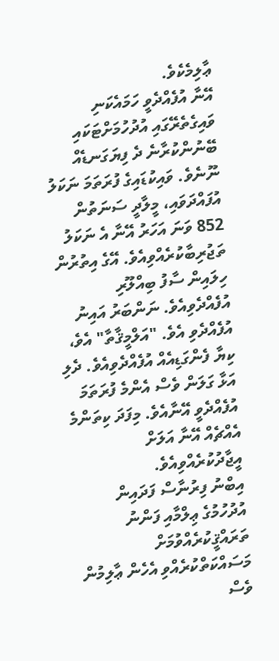ޢާލިމެކެވެ.
އޭނާ އުފެއްދެވީ ހަމައެކަނި ވައިގެތެރޭގައި އުދުހުމަށްޓަކައި ބޭނުންކުރާނެ ދެ ފިޔަގަނޑެއް ނޫނެވެ. ވައިކުޑައިގެ ފުރަތަމަ ނަކަލު އުފައްދަވައި، މީލާދީ ސަނަތުން 852 ވަނަ އަހަރު އޭނާ އެ ނަކަލު ތަޖުރިބާކުރެއްވިއެވެ. އޭގެ އިތުރުން ހިލައިން ސާފު ބިއްލޫރި އުފެއްދެވިއެވެ. ނަންބަރު އައިނު އުފެއްދެވި އެވެ. "އަލްމީޤާތާ" އެވެ، ކިޔާ ފެންގަޑިއެއް އުފެއްދެވިއެވެ. ދެލި އަޅާ ގަލަން ވެސް އެންމެ ފުރަތަމަ އުފެއްދެވީ އޭނާއެވެ. މިފަދަ ކިތަންމެ އެއްޗެއް އޭނާ އަލަށް އީޖާދުކުރެއްވިއެވެ.
އިބްނު ފިރުނާސް ފަދައިން އުދުހުމުގެ ޢިލްމާއި ފަންނު ތަރައްޤީކުރެއްވުމަށް މަސައްކަތްކުރެއްވި އެހެން ޢާލިމުން ވެސް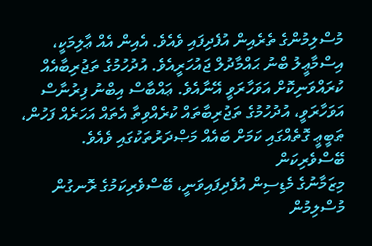މުސްލިމުންގެ ތެރެއިން އުފެދިފައި ވެއެވެ. އެއިން އެއް ޢާލިމަކީ، އިސްމާޢީލު ބްނު ޙައްމާދުލް ޖައުހަރީއެވެ. އުދުހުމުގެ ތަޖުރިބާއެއް ކުރައްވަނިކޮށް އަވަހާރަވީ އޭނާއެވެ. ޢައްބާސް އިބްނު ފިރުނާސް އަވަހާރަވީ، އުދުހުމުގެ ތަޖުރިބާތައް ކުރެއްވިތާ އެތައް އަހަރެއް ފަހުން، ޠަބީޢީ ގޮތެއްގައި ކަމަށް ބައެއް މަޞްދަރުތަކުގައި ވެއެވެ.
ބޭސްވެރިކަން
މިޒަމާނުގެ މެޑިސިން އުފެދިފައިވަނީ، ބޭސްވެރިކަމުގެ ރޮނގުން މުސްލިމުން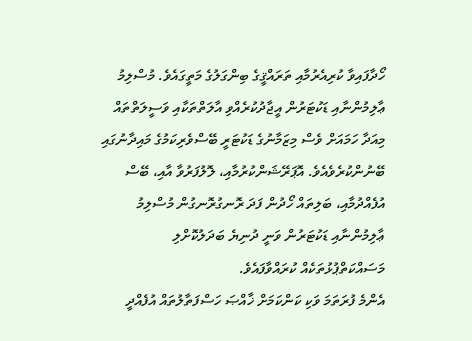ހޯދާފައިވާ ކުރިއެރުމާއި ތަރައްޤީގެ ބިންގަލުގެ މަތީގައެވެ. މުސްލިމު ޢާލިމުންނާއި ޑަކުޓަރުން އީޖާދުކުރެއްވި އާލަތްތަކާއި ވަސީލަތްތައް މިއަދާ ހަމައަށް ވެސް މިޒަމާނުގެ ޑަކުޓަރީ ބޭސްވެރިކަމުގެ މައިދާނުގައި ބޭނުންކުރެވެއެވެ. އޮޕަރޭޝަންކުރުމާއި، ލޮލުފަރުވާ އާއި، ބޭސް އުފެއްދުމާއި، ބަލިތައް ހޯދުން ފަދަ ރޮނގުރޮނގުން މުސްލިމު ޢާލިމުންނާއި ޑަކުޓަރުން ވަނީ ދުނިޔެ ބަދަލުކޮށްލި މަސައްކަތްޕުޅުތަކެއް ކުރައްވާފައެވެ.
އެންމެ ފުރަތަމަ ވަކި ކަންކަމަށް ޚާއްޞަ ހަސްފަތާލުތައް އުފެއްދީ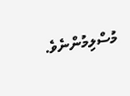މުސްލިމުންނެވެ.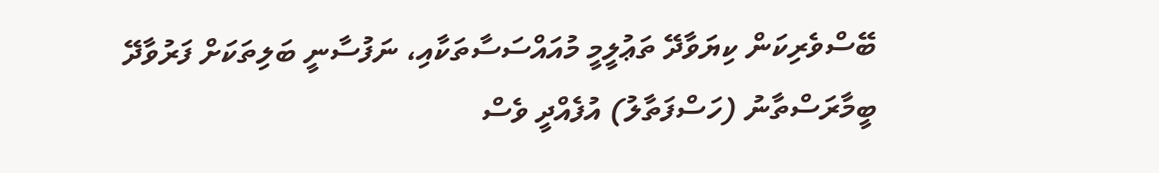ބޭސްވެރިކަން ކިޔަވާދޭ ތަޢުލީމީ މުއައްސަސާތަކާއި، ނަފުސާނީ ބަލިތަކަށް ފަރުވާދޭ ބީމާރަސްތާނު (ހަސްފަތާލު) އުފެއްދީ ވެސް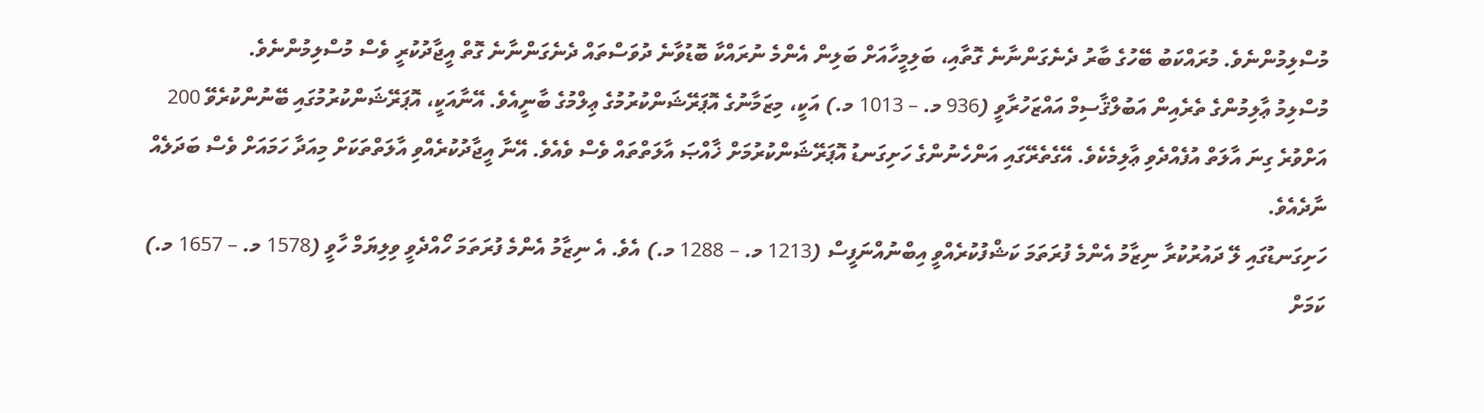މުސްލިމުންނެވެ. މުރައްކަބު ބޭހުގެ ބާރު ދެނެގަންނާނެ ގޮތާއި، ބަލިމީހާއަށް ބަލިން އެންމެ ނުރައްކާ ބޮޑުވާނެ ދުވަސްތައް ދެނެގަންނާނެ ގޮތް އީޖާދުކުރީ ވެސް މުސްލިމުންނެވެ.
މުސްލިމު ޢާލިމުންގެ ތެރެއިން އަބުލްޤާސިމް އައްޒަހުރާވީ (936 މ. – 1013 މ.) އަކީ، މިޒަމާނުގެ އޮޕަރޭޝަންކުރުމުގެ ޢިލްމުގެ ބާނީއެވެ. އޭނާއަކީ، އޮޕަރޭޝަންކުރުމުގައި ބޭނުންކުރެވޭ 200 އަށްވުރެ ގިނަ އާލަތް އުފެއްދެވި ޢާލިމެކެވެ. އޭގެތެރޭގައި އަންހެނުންގެ ހަށިގަނޑު އޮޕަރޭޝަންކުރުމަށް ޚާއްޞަ އާލަތްތައް ވެސް ވެއެވެ. އޭނާ އީޖާދުކުރެއްވި އާލަތްތަކަށް މިއަދާ ހަމައަށް ވެސް ބަދަލެއް ނާދެއެވެ.
ހަށިގަނޑުގައި ލޭ ދައުރުކުރާ ނިޒާމު އެންމެ ފުރަތަމަ ކަޝްފުކުރެއްވީ އިބްނުއްނަފީސް (1213 މ. – 1288 މ.) އެވެ. އެ ނިޒާމު އެންމެ ފުރަތަމަ ހޯއްދެވީ ވިލިޔަމް ހާވީ (1578 މ. – 1657 މ.) ކަމަށް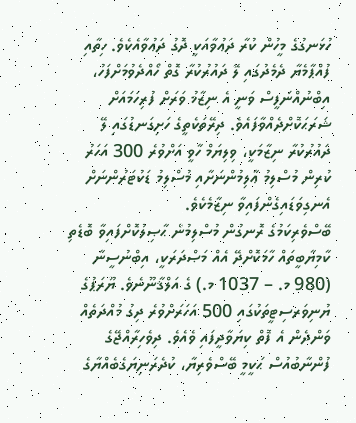ހުޅަނގުގެ މީހުން ކުރާ ދަޢުވާއަކީ ދޮގު ދަޢުވާއެކެވެ. ހިތާއި ފުއްޕާމެޔާ ދެމެދުގައި ލޭ ދައުރުކުރާ ގޮތް ހޯއްދެވުމަށްފަހު، އިބްނުއްނަފީސް ވަނީ އެ ނިޒާމު ވަރަށް ފުރިހަމައަށް ޝަރަޙަކޮށްދެއްވާފައެވެ. ދިރޭތަކެތީގެ ހަށިގަނޑުގައި ލޭ ދައުރުކުރާ ނިޒާމަކީ، ވިލިޔަމް ހާވީ އަށްވުރެ 300 އަހަރު ކުރިން މުސްލިމު ޢާލިމުންނަށާއި މުސްލިމު ޑަކުޓަރުންނަށް އެނގިވަޑައިގެންފައިވާ ނިޒާމެކެވެ.
ބޭސްވެރިކަމުގެ ރޮނގުން މުސްލިމުން ޙާޞިލުކޮށްފައިވާ ބޮޑެތި ކާމިޔާބީތައް ހާމަކޮށްދޭ އެއް މަޞްދަރަކީ، އިބްނުސީނާ (980 މ. – 1037 މ.) ގެ އަލްޤާނޫނެވެ. ޔޫރަޕުގެ ޔުނިވަރސިޓީތަކުގައި 500 އަހަރަށްވުރެ ދިގު މުއްދަތެއް ވަންދެން އެ ފޮތް ކިޔަވާދީފައި ވެއެވެ. ދިވެހިރާއްޖޭގެ ފުންނާބުއުސް ޙަކީމީ ބޭސްވެރިޔާ، ކުދެރަނިޔަގެބެއްޔާގެ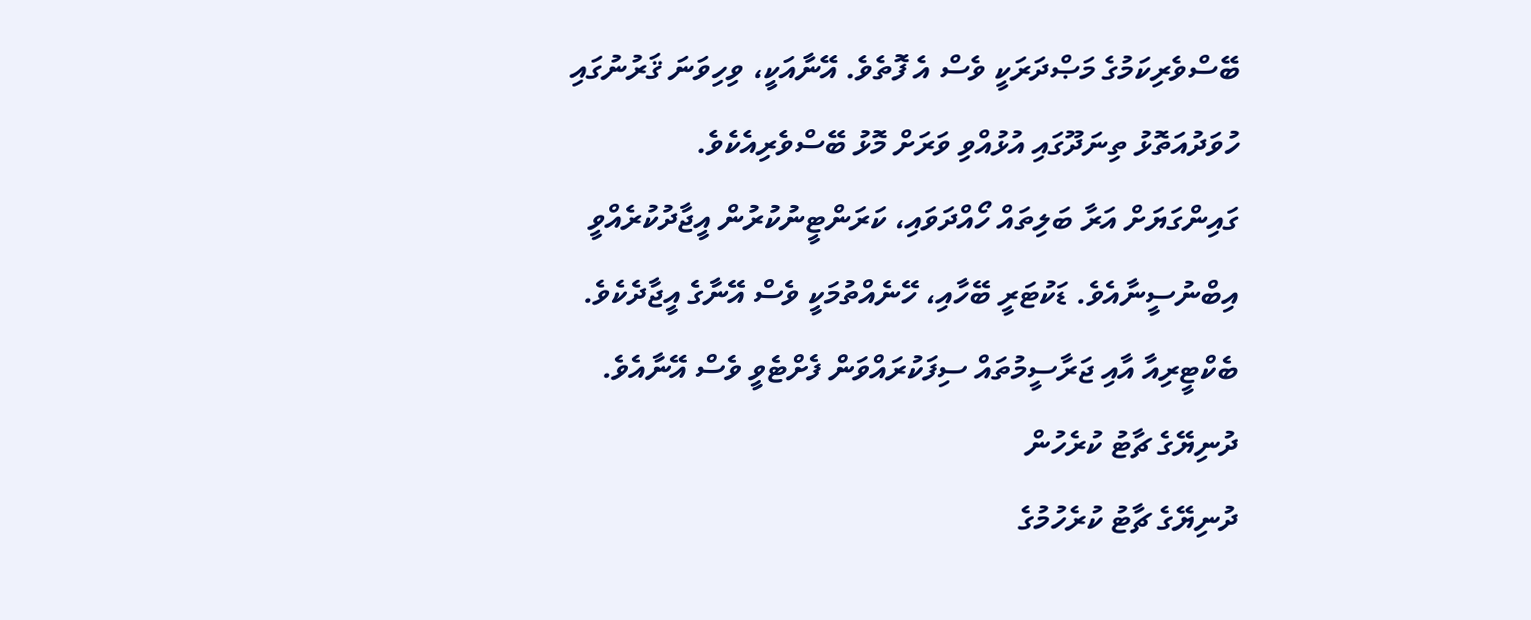ބޭސްވެރިކަމުގެ މަޞްދަރަކީ ވެސް އެ ފޮތެވެ. އޭނާއަކީ، ވިހިވަނަ ޤަރުނުގައި ހުވަދުއަތޮޅު ތިނަދޫގައި އުޅުއްވި ވަރަށް މޮޅު ބޭސްވެރިއެކެވެ.
ގައިންގަޔަށް އަރާ ބަލިތައް ހޯއްދަވައި، ކަރަންޓީނުކުރުން އީޖާދުކުރެއްވީ އިބްނުސީނާއެވެ. ޑަކުޓަރީ ބޭހާއި، ހޭނެއްތުމަކީ ވެސް އޭނާގެ އީޖާދެކެވެ. ބެކްޓީރިއާ އާއި ޖަރާސީމުތައް ސިފަކުރައްވަން ފެށްޓެވީ ވެސް އޭނާއެވެ.
ދުނިޔޭގެ ޗާޓު ކުރެހުން
ދުނިޔޭގެ ޗާޓު ކުރެހުމުގެ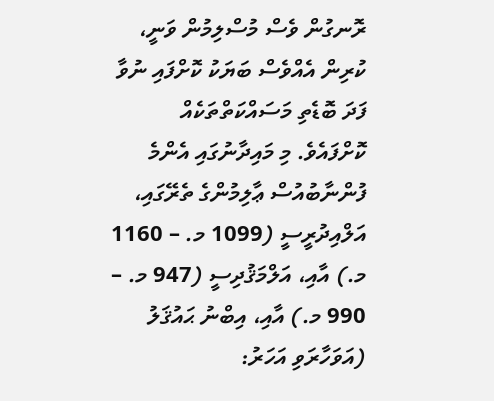ރޮނގުން ވެސް މުސްލިމުން ވަނީ، ކުރިން އެއްވެސް ބަޔަކު ކޮށްފައި ނުވާ ފަދަ ބޮޑެތި މަސައްކަތްތަކެއް ކޮށްފައެވެ. މި މައިދާނުގައި އެންމެ ފުންނާބުއުސް ޢާލިމުންގެ ތެރޭގައި، އަލްއިދުރީސީ (1099 މ. – 1160 މ.) އާއި، އަލްމަޤުދިސީ (947 މ. – 990 މ.) އާއި، އިބްނު ޙައުޤަލު (އަވަހާރަވި އަހަރު: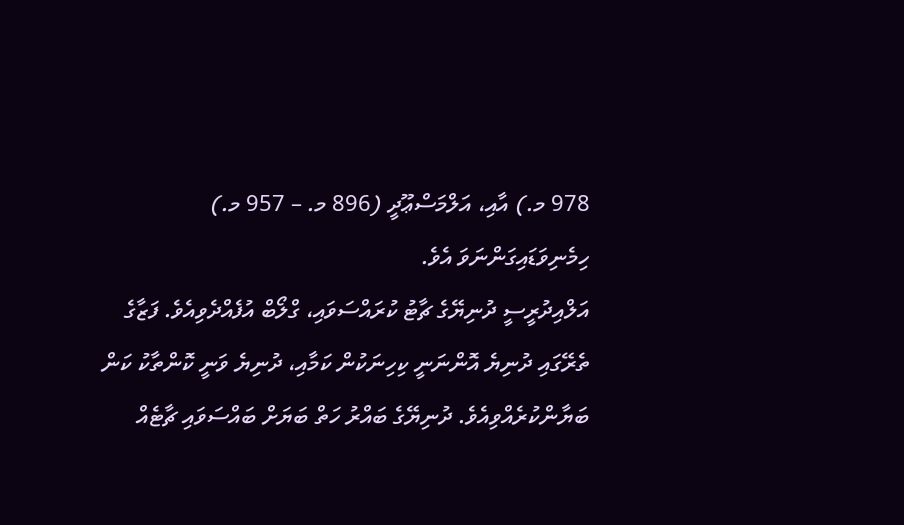978 މ.) އާއި، އަލްމަސްޢޫދީ (896 މ. – 957 މ.) ހިމެނިވަޑައިގަންނަވަ އެވެ.
އަލްއިދުރީސީ ދުނިޔޭގެ ޗާޓު ކުރައްސަވައި، ގްލޯބް އުފެއްދެވިއެވެ. ފަޒާގެ ތެރޭގައި ދުނިޔެ އޮންނަނީ ކިހިނަކުން ކަމާއި، ދުނިޔެ ވަނީ ކޮންތާކު ކަން ބަޔާންކުރެއްވިއެވެ. ދުނިޔޭގެ ބައްރު ހަތް ބަޔަށް ބައްސަވައި ޗާޓެއް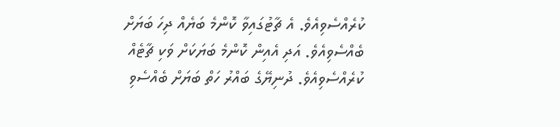ކުރެއްސެވިއެވެ. އެ ޗާޓުގައިވާ ކޮންމެ ބަޔެއް ދިހަ ބަޔަށް ބެއްސެވިއެވެ. އަދި އެއިން ކޮންމެ ބަޔަކަށް ވަކި ޗާޓެއް ކުރެއްސެވިއެވެ. ދުނިޔޭގެ ބައްރު ހަތް ބަޔަށް ބެއްސެވި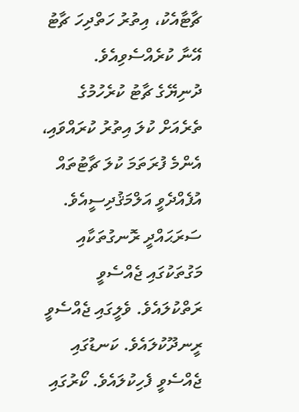ޗާޓާއެކު، އިތުރު ހަތްދިހަ ޗާޓު އޭނާ ކުރެއްސެވިއެވެ.
ދުނިޔޭގެ ޗާޓު ކުރެހުމުގެ ތެރެއަށް ކުލަ އިތުރު ކުރައްވައި، އެންމެ ފުރަތަމަ ކުލަ ޗާޓުތައް އުފެއްދެވީ އަލްމަޤުދިސީއެވެ. ސަރަޙައްދީ ރޮނގުތަކާއި މަގުތަކުގައި ޖެއްސެވީ ރަތްކުލައެވެ. ވެލީގައި ޖެއްސެވީ ރީނދޫކުލައެވެ. ކަނޑުގައި ޖެއްސެވީ ފެހިކުލައެވެ. ކޯރުގައި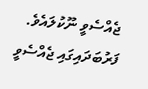ޖެއްސެވީ ނޫކުލައެވެ. ފަރުބަދައިގައި ޖެއްސެވީ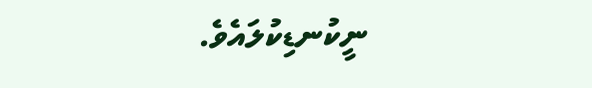ނީކުނޑިކުލައެވެ.